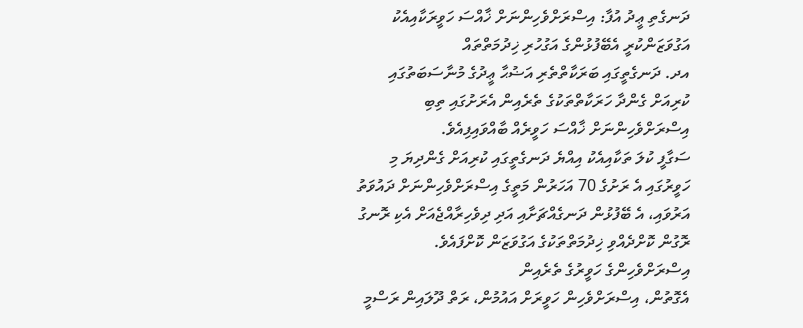ދަނގެތި ޢީދު އުފާ: އިސްރަށްވެހިންނަށް ޚާއްސަ ހަވީރަކާއިއެކު އަގުވަޒަންކުރީ އެބޭފުޅުންގެ އަގުހުރި ޚިދުމަތްތައް
އދ. ދަނގެތީގައި ބަރަކާތްތެރި އަޟުޙާ ޢީދުގެ މުނާސަބަތުގައި ކުރިއަށް ގެންދާ ހަރަކާތްތަކުގެ ތެރެއިން އެރަށުގައި ތިބި އިސްރަށްވެހިންނަށް ޚާއްސަ ހަވީރެއް ބާއްވައިފިއެވެ.
ސަގާފީ ކުލަ ތަކާއިއެކު އިއްޔެ ދަނގެތީގައި ކުރިއަށް ގެންދިޔަ މި ހަވީރުގައި އެ ރަށުގެ 70 އަހަރުން މަތީގެ އިސްރަށްވެހިންނަށް ދައުވަތު އަރުވައި، އެ ބޭފުޅުން ދަނގެއްޗަށާއި އަދި ދިވެހިރާއްޖެއަށް އެކި ރޮނގު ރޮގުން ކޮށްދެއްވި ޚިދުމަތްތަކުގެ އަގުވަޒަން ކޮށްފައެވެ.
އިސްރަށްވެހިންގެ ހަވީރުގެ ތެރެއިން
އެގޮތުން، އިސްރަށްވެހިން ހަވީރަށް އައުމުން، ރަތް ދޫލައިން ރަސްމީ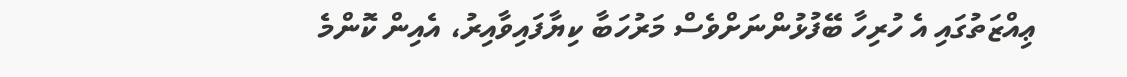ޢިއްޒަތުގައި އެ ހުރިހާ ބޭފުޅުންނަށްވެސް މަރުހަބާ ކިޔާފައިވާއިރު، އެއިން ކޮންމެ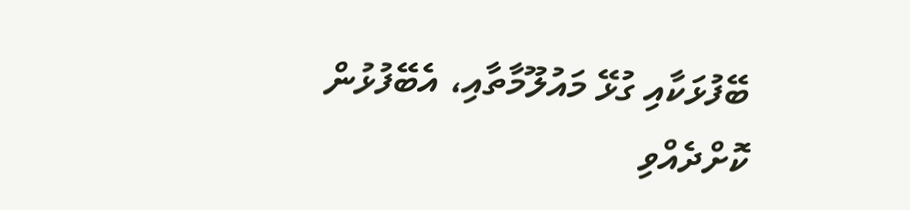ބޭފުޅަކާއި ގުޅޭ މައުލޫމާތާއި، އެބޭފުޅުން ކޮށްދެއްވި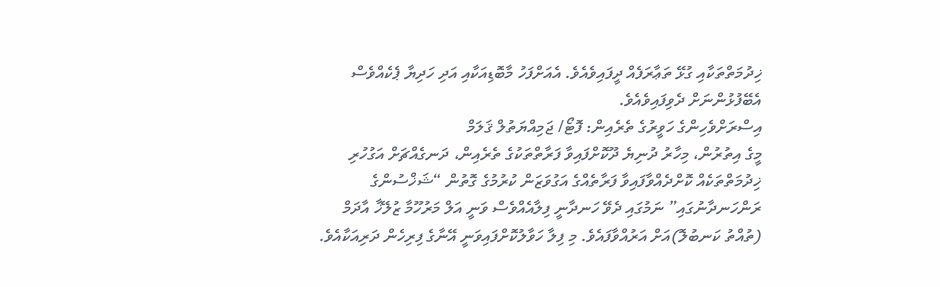ޚިދުމަތްތަކާއި ގުޅޭ ތަޢާރަފެއް ދީފައިވެއެވެ. އެއަށްފަހު މާބޮޑިއަކާއި އަދި ހަދިޔާ ޕެކެއްވެސް އެބޭފުޅުންނަށް ދެވިފައިވެއެވެ.
އިސްރަށްވެހިންގެ ހަވީރުގެ ތެރެއިން: ފޮޓޯ/ ޖަމިއްޔަތުލް ޤަލަމް
މީގެ އިތުރުން، މިހާރު ދުނިޔެ ދޫކޮށްފައިވާ ފަރާތްތަކުގެ ތެރެއިން، ދަނގެއްޗަށް އަގުހުރި ޚިދުމަތްތަކެއް ކޮށްދެއްވާފައިވާ ފަރާތެއްގެ އަގުވަޒަން ކުރުމުގެ ގޮތުން “ޝަޚްސުންގެ ރަންހަނދާނުގައި” ނަމުގައި ދެވޭ ހަނދާނީ ފިލާއެއްވެސް ވަނީ އަލް މަރުހޫމާ ޒުލޭޚާ އާދަމް (ތުއްތު ކަނބުލޮ)އަށް އަރުއްވާފައެވެ. މި ފިލާ ހަވާލުކޮށްފައިވަނީ އޭނާގެ ފިރިހެން ދަރިއަކާއެވެ.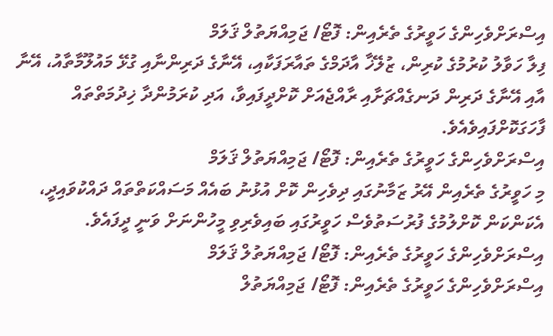އިސްރަށްވެހިންގެ ހަވީރުގެ ތެރެއިން: ފޮޓޯ/ ޖަމިއްޔަތުލް ޤަލަމް
ފިލާ ހަވާލު ކުރުމުގެ ކުރިން، ޒުލޭޚާ އާދަމްގެ ތައާރަފަކާއި، އޭނާގެ ދަރިންނާއި ގުޅޭ މައުލޫމާތާއު، އޭނާ އާއި އޭނާގެ ދަރިން ދަނގެއްޗަށާއި ރާއްޖެއަށް ކޮށްދީފައިވާ، އަދި ކުރަމުންދާ ޚިދުމަތްތައް ފާހަގަކޮށްފައިވެއެވެ.
އިސްރަށްވެހިންގެ ހަވީރުގެ ތެރެއިން: ފޮޓޯ/ ޖަމިއްޔަތުލް ޤަލަމް
މި ހަވީރުގެ ތެރެއިން އޭރު ޒަމާނުގައި ދިވެހިން ކޮށް އުޅުނު ބައެއް މަސައްކަތްތައް ދައްކުވައިދީ، އެކަންކަން ކޮށްލުމުގެ ފުރުސަތުވެސް ހަވީރުގައި ބައިވެރިވި މީހުންނަށް ވަނީ ދީފައެވެ.
އިސްރަށްވެހިންގެ ހަވީރުގެ ތެރެއިން: ފޮޓޯ/ ޖަމިއްޔަތުލް ޤަލަމް
އިސްރަށްވެހިންގެ ހަވީރުގެ ތެރެއިން: ފޮޓޯ/ ޖަމިއްޔަތުލް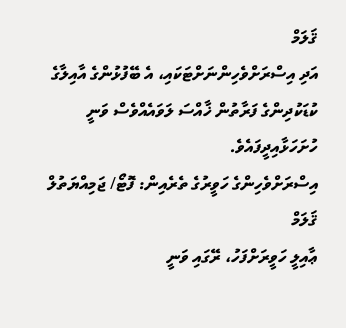ޤަލަމް
އަދި އިސްރަށްވެހިންނަށްޓަކައި، އެ ބޭފުޅުންގެ އާއިލާގެ ކުޑަކުދިންގެ ފަރާތުން ޚާއްސަ ލަވައެއްވެސް ވަނީ ހުށަހަޅާއިދީފައެވެ.
އިސްރަށްވެހިންގެ ހަވީރުގެ ތެރެއިން: ފޮޓޯ/ ޖަމިއްޔަތުލް ޤަލަމް
ޢާއިލީ ހަވީރަށްފަހު، ރޭގައި ވަނީ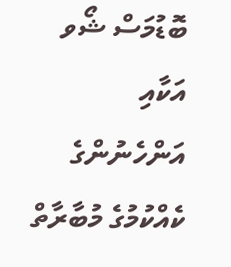ބޮޑުމަސް ޝޯވ އަކާއި އަންހެނުންގެ ކެއްކުމުގެ މުބާރާތް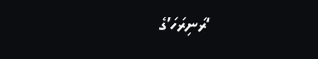‘ރަނިރަހަ’ގެ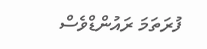ފުރަތަމަ ރައުންޑްވެސް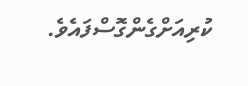ކުރިއަށްގެންގޮސްފައެވެ.